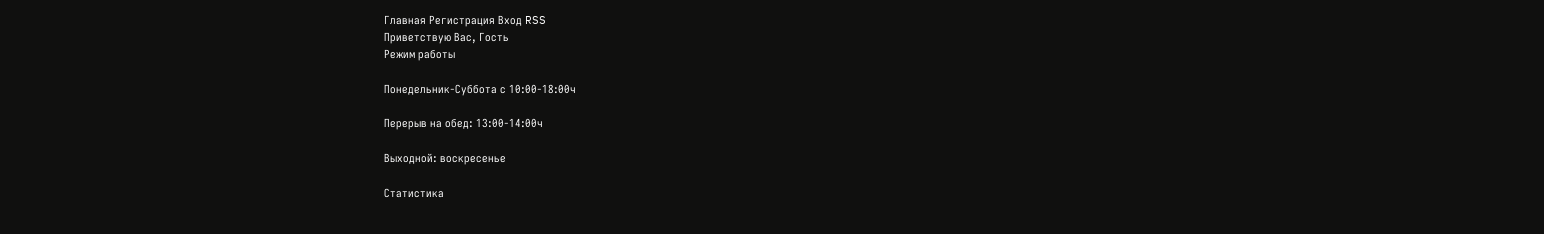Главная Регистрация Вход RSS
Приветствую Вас, Гость
Режим работы

Понедельник-Суббота с 10:00-18:00ч

Перерыв на обед: 13:00-14:00ч

Выходной: воскресенье

Статистика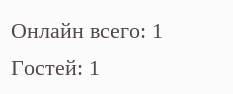Онлайн всего: 1
Гостей: 1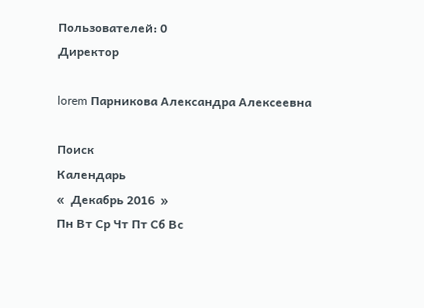Пользователей: 0
Директор

lorem Парникова Александра Алексеевна

Поиск
Календарь
«  Декабрь 2016  »
Пн Вт Ср Чт Пт Сб Вс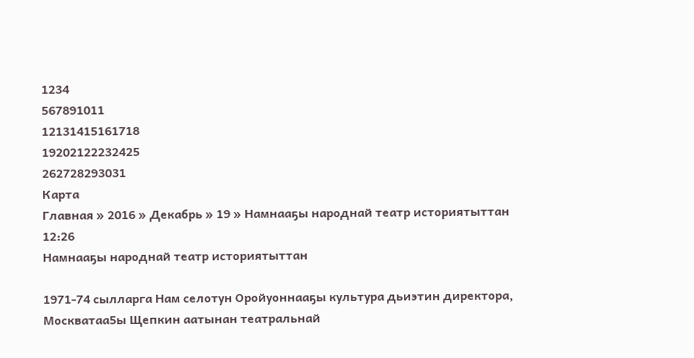1234
567891011
12131415161718
19202122232425
262728293031
Карта
Главная » 2016 » Декабрь » 19 » Намнааҕы народнай театр историятыттан
12:26
Намнааҕы народнай театр историятыттан

1971-74 сылларга Нам селотун Оройуоннааҕы культура дьиэтин директора, Москватаа5ы Щепкин аатынан театральнай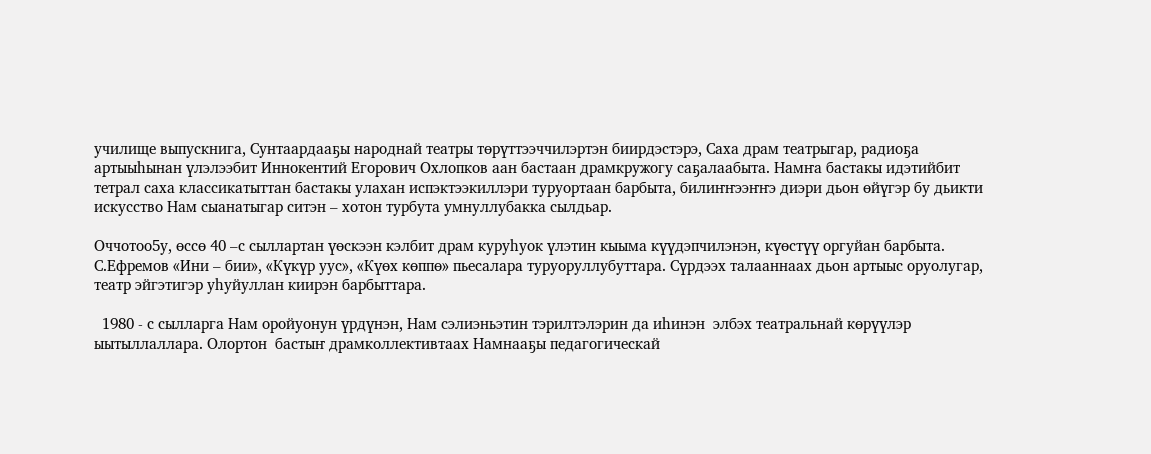училище выпускнига, Сунтаардааҕы народнай театры төрүттээччилэртэн биирдэстэрэ, Саха драм театрыгар, радиоҕа  артыыһынан үлэлээбит Иннокентий Егорович Охлопков аан бастаан драмкружогу саҕалаабыта. Намҥа бастакы идэтийбит тетрал саха классикатыттан бастакы улахан испэктээкиллэри туруортаан барбыта, билиҥҥээҥҥэ диэри дьон өйүгэр бу дьикти искусство Нам сыанатыгар ситэн – хотон турбута умнуллубакка сылдьар.

Оччотоо5у, өссө 40 –с сыллартан үөскээн кэлбит драм куруһуок үлэтин кыыма күүдэпчилэнэн, күөстүү оргуйан барбыта. С.Ефремов «Ини – бии», «Күкүр уус», «Күөх көппө» пьесалара туруоруллубуттара. Сүрдээх талааннаах дьон артыыс оруолугар, театр эйгэтигэр уһуйуллан киирэн барбыттара.

  1980 - с сылларга Нам оройуонун үрдүнэн, Нам сэлиэньэтин тэрилтэлэрин да иһинэн  элбэх театральнай көрүүлэр ыытыллаллара. Олортон  бастыҥ драмколлективтаах Намнааҕы педагогическай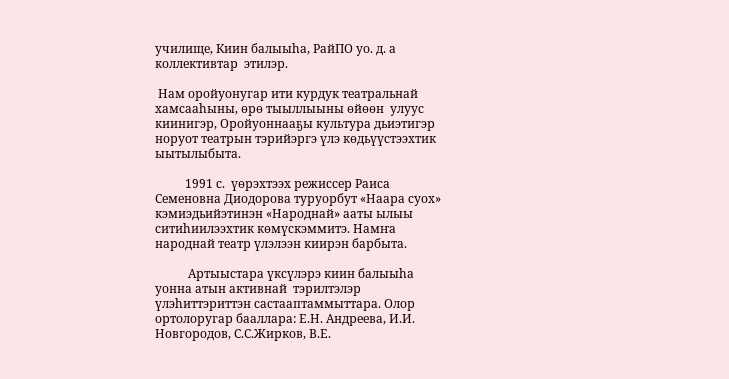училище, Киин балыыһа, РайПО уо. д. а коллективтар  этилэр.

 Нам оройуонугар ити курдук театральнай хамсааһыны, өрө тыыллыыны өйөөн  улуус киинигэр, Оройуоннааҕы культура дьиэтигэр норуот театрын тэрийэргэ үлэ көдьүүстээхтик ыытылыбыта.

          1991 с.  үөрэхтээх режиссер Раиса Семеновна Диодорова туруорбут «Наара суох» кэмиэдьийэтинэн «Народнай» ааты ылыы  ситиһиилээхтик көмүскэммитэ. Намҥа народнай театр үлэлээн киирэн барбыта.

           Артыыстара үксүлэрэ киин балыыһа уонна атын активнай  тэрилтэлэр үлэһиттэриттэн састааптаммыттара. Олор ортолоругар бааллара: Е.Н. Андреева, И.И. Новгородов, С.С.Жирков, В.Е.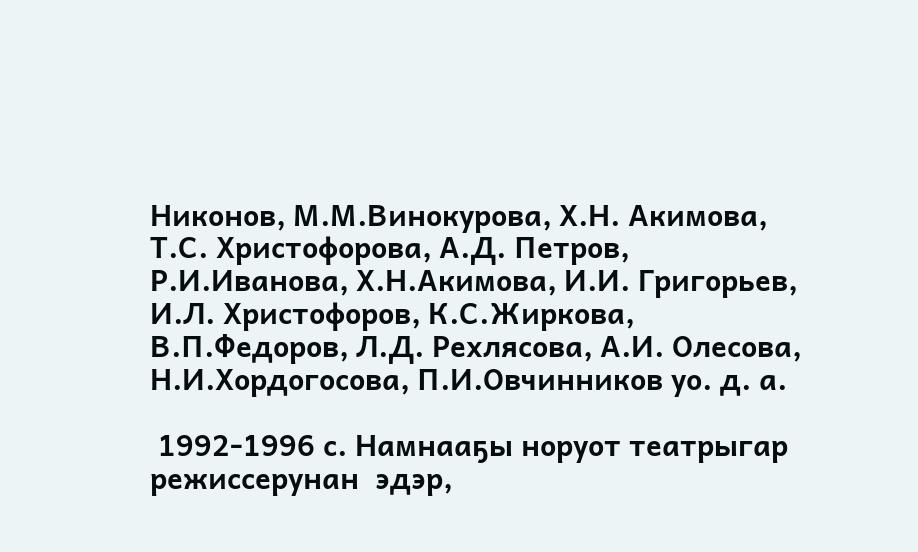Никонов, М.М.Винокурова, Х.Н. Акимова, Т.С. Христофорова, А.Д. Петров, Р.И.Иванова, Х.Н.Акимова, И.И. Григорьев, И.Л. Христофоров, К.С.Жиркова, В.П.Федоров, Л.Д. Рехлясова, А.И. Олесова, Н.И.Хордогосова, П.И.Овчинников уо. д. а.

 1992-1996 с. Намнааҕы норуот театрыгар режиссерунан  эдэр,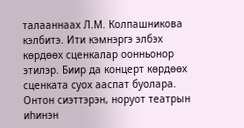талааннаах Л.М. Колпашникова кэлбитэ. Ити кэмнэргэ элбэх көрдөөх сценкалар оонньонор этилэр. Биир да концерт көрдөөх сценката суох ааспат буолара. Онтон сиэттэрэн, норуот театрын иһинэн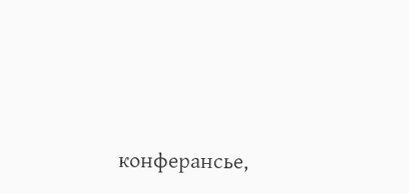конферансье,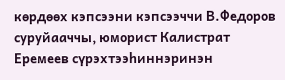көрдөөх кэпсээни кэпсээччи В.Федоров суруйааччы, юморист Калистрат Еремеев сүрэхтээһиннэринэн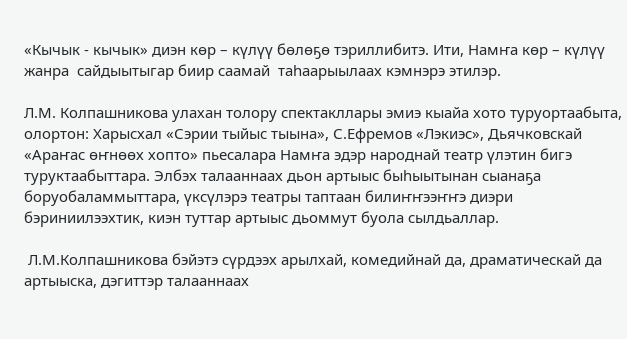«Кычык - кычык» диэн көр – күлүү бөлөҕө тэриллибитэ. Ити, Намҥа көр – күлүү жанра  сайдыытыгар биир саамай  таһаарыылаах кэмнэрэ этилэр.

Л.М. Колпашникова улахан толору спектакллары эмиэ кыайа хото туруортаабыта, олортон: Харысхал «Сэрии тыйыс тыына», С.Ефремов «Лэкиэс», Дьячковскай «Араҥас өҥнөөх хопто» пьесалара Намҥа эдэр народнай театр үлэтин бигэ туруктаабыттара. Элбэх талааннаах дьон артыыс быһыытынан сыанаҕа боруобаламмыттара, үксүлэрэ театры таптаан билиҥҥээҥҥэ диэри бэриниилээхтик, киэн туттар артыыс дьоммут буола сылдьаллар.

 Л.М.Колпашникова бэйэтэ сүрдээх арылхай, комедийнай да, драматическай да артыыска, дэгиттэр талааннаах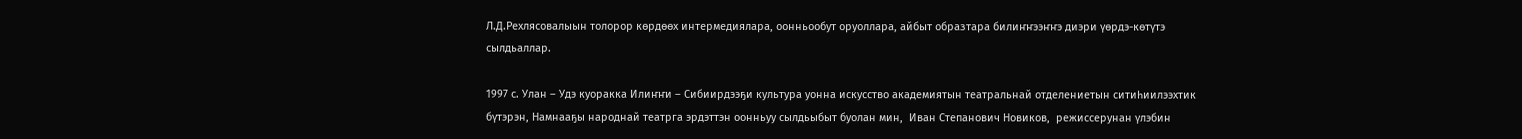Л.Д.Рехлясовалыын толорор көрдөөх интермедиялара, оонньообут оруоллара, айбыт образтара билиҥҥээҥҥэ диэри үөрдэ-көтүтэ сылдьаллар.

1997 с. Улан – Удэ куоракка Илиҥҥи – Сибиирдээҕи культура уонна искусство академиятын театральнай отделениетын ситиһиилээхтик бүтэрэн, Намнааҕы народнай театрга эрдэттэн оонньуу сылдьыбыт буолан мин,  Иван Степанович Новиков,  режиссерунан үлэбин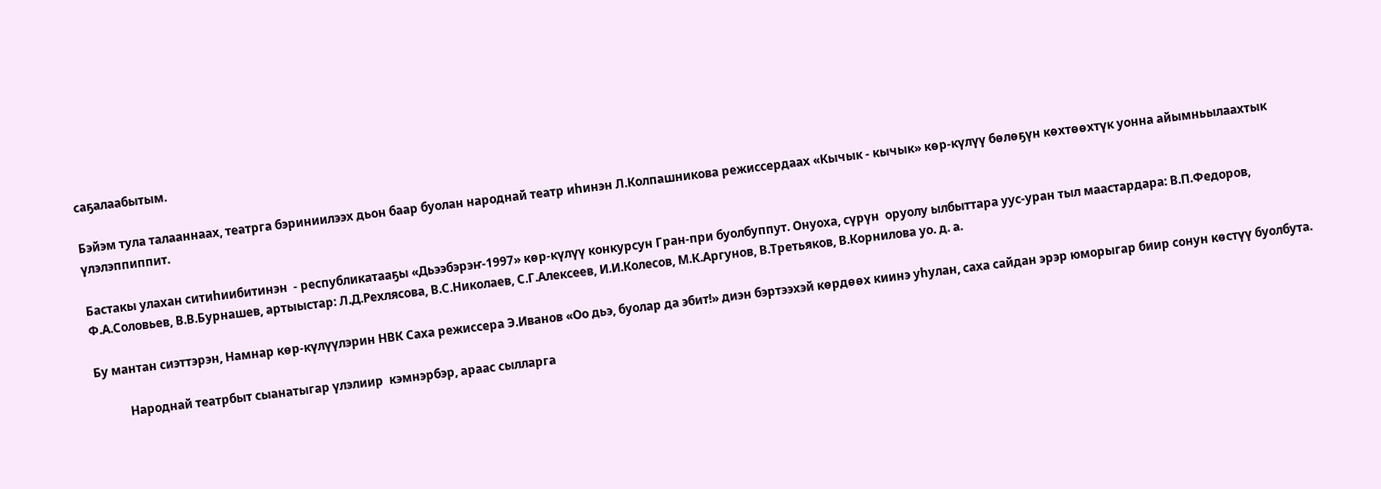саҕалаабытым.

Бэйэм тула талааннаах, театрга бэриниилээх дьон баар буолан народнай театр иһинэн Л.Колпашникова режиссердаах «Кычык - кычык» көр-күлүү бөлөҕүн көхтөөхтүк уонна айымньылаахтык үлэлэппиппит.

Бастакы улахан ситиһиибитинэн  - республикатааҕы «Дьээбэрэҥ-1997» көр-күлүү конкурсун Гран-при буолбуппут. Онуоха, сүрүн  оруолу ылбыттара уус-уран тыл маастардара: В.П.Федоров, Ф.А.Соловьев, В.В.Бурнашев, артыыстар: Л.Д.Рехлясова, В.С.Николаев, С.Г.Алексеев, И.И.Колесов, М.К.Аргунов, В.Третьяков, В.Корнилова уо. д. а.

Бу мантан сиэттэрэн, Намнар көр-күлүүлэрин НВК Саха режиссера Э.Иванов «Оо дьэ, буолар да эбит!» диэн бэртээхэй көрдөөх киинэ уһулан, саха сайдан эрэр юморыгар биир сонун көстүү буолбута.

           Народнай театрбыт сыанатыгар үлэлиир  кэмнэрбэр, араас сылларга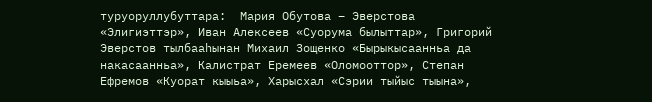туруоруллубуттара:  Мария Обутова – Эверстова «Элигиэттэр», Иван Алексеев «Суорума былыттар», Григорий Эверстов тылбааһынан Михаил Зощенко «Бырыкысаанньа да накасаанньа», Калистрат Еремеев «Оломооттор», Степан Ефремов «Куорат кыыьа», Харысхал «Сэрии тыйыс тыына»,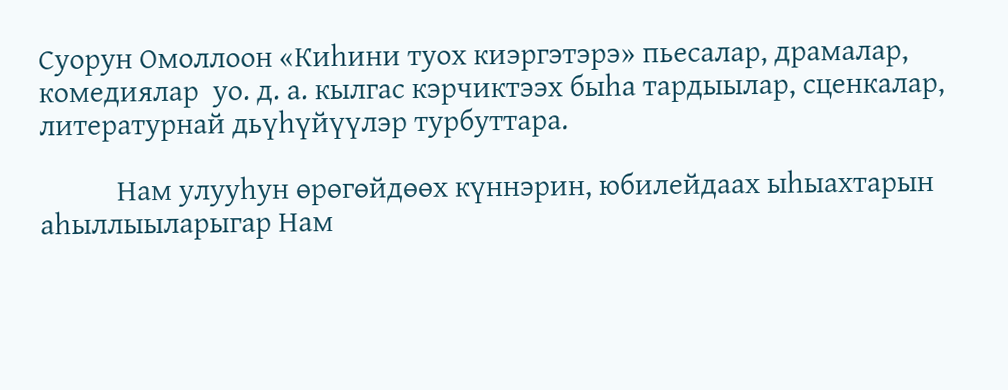Суорун Омоллоон «Киһини туох киэргэтэрэ» пьесалар, драмалар, комедиялар  уо. д. а. кылгас кэрчиктээх быһа тардыылар, сценкалар, литературнай дьүһүйүүлэр турбуттара.

           Нам улууһун өрөгөйдөөх күннэрин, юбилейдаах ыһыахтарын аһыллыыларыгар Нам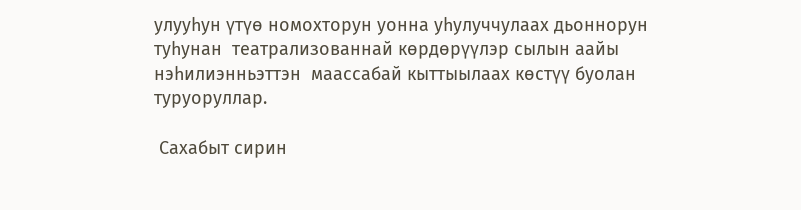улууһун үтүө номохторун уонна уһулуччулаах дьоннорун туһунан  театрализованнай көрдөрүүлэр сылын аайы нэһилиэнньэттэн  маассабай кыттыылаах көстүү буолан туруоруллар.

 Сахабыт сирин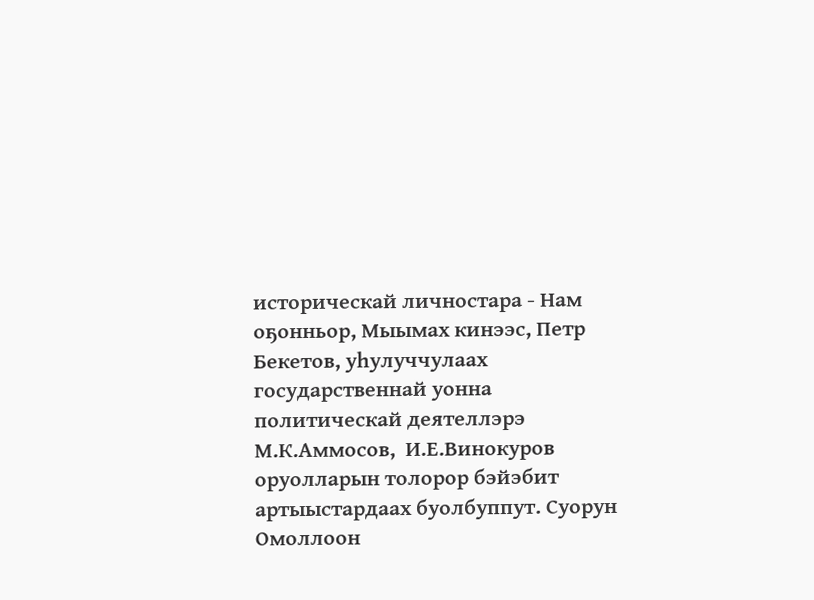историческай личностара - Нам оҕонньор, Мыымах кинээс, Петр Бекетов, уһулуччулаах государственнай уонна политическай деятеллэрэ М.К.Аммосов,  И.Е.Винокуров оруолларын толорор бэйэбит артыыстардаах буолбуппут. Суорун Омоллоон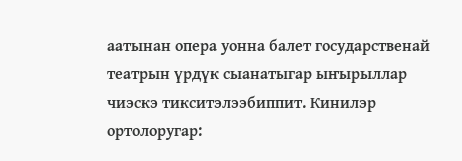аатынан опера уонна балет государственай театрын үрдүк сыанатыгар ыҥырыллар чиэскэ тикситэлээбиппит. Кинилэр ортолоругар: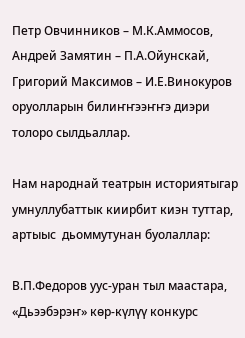Петр Овчинников – М.К.Аммосов, Андрей Замятин – П.А.Ойунскай, Григорий Максимов – И.Е.Винокуров оруолларын билиҥҥээҥҥэ диэри толоро сылдьаллар.

Нам народнай театрын историятыгар умнуллубаттык киирбит киэн туттар, артыыс  дьоммутунан буолаллар:

В.П.Федоров уус-уран тыл маастара,  «Дьээбэрэҥ» көр-күлүү конкурс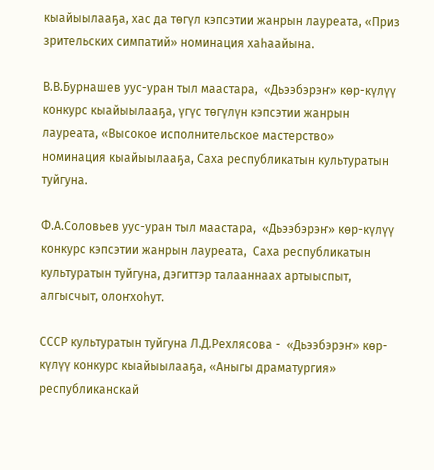кыайыылааҕа, хас да төгүл кэпсэтии жанрын лауреата, «Приз зрительских симпатий» номинация хаһаайына.

В.В.Бурнашев уус-уран тыл маастара,  «Дьээбэрэҥ» көр-күлүү конкурс кыайыылааҕа, үгүс төгүлүн кэпсэтии жанрын лауреата, «Высокое исполнительское мастерство» номинация кыайыылааҕа, Саха республикатын культуратын туйгуна.

Ф.А.Соловьев уус-уран тыл маастара,  «Дьээбэрэҥ» көр-күлүү конкурс кэпсэтии жанрын лауреата,  Саха республикатын культуратын туйгуна, дэгиттэр талааннаах артыыспыт,  алгысчыт, олоҥхоһут.

СССР культуратын туйгуна Л.Д.Рехлясова -  «Дьээбэрэҥ» көр-күлүү конкурс кыайыылааҕа, «Аныгы драматургия» республиканскай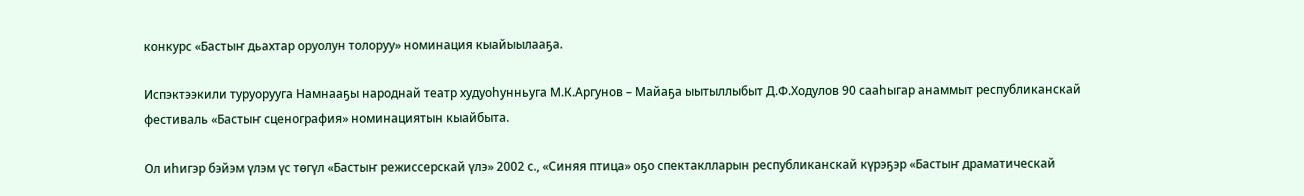конкурс «Бастыҥ дьахтар оруолун толоруу» номинация кыайыылааҕа.

Испэктээкили туруорууга Намнааҕы народнай театр худуоһунньуга М.К.Аргунов – Майаҕа ыытыллыбыт Д.Ф.Ходулов 90 сааһыгар анаммыт республиканскай фестиваль «Бастыҥ сценография» номинациятын кыайбыта.

Ол иһигэр бэйэм үлэм үс төгүл «Бастыҥ режиссерскай үлэ» 2002 с., «Синяя птица» оҕо спектаклларын республиканскай күрэҕэр «Бастыҥ драматическай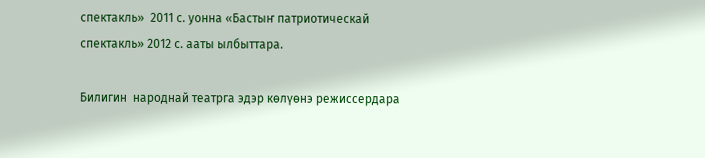спектакль»  2011 с. уонна «Бастыҥ патриотическай спектакль» 2012 с. ааты ылбыттара.

Билигин  народнай театрга эдэр көлүөнэ режиссердара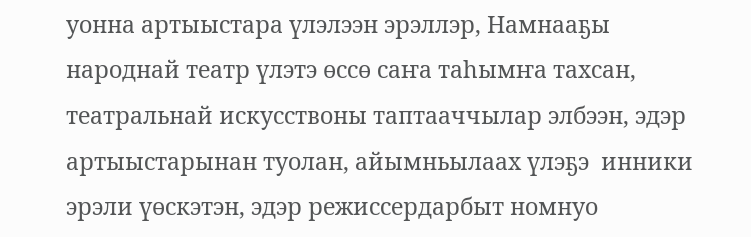уонна артыыстара үлэлээн эрэллэр, Намнааҕы народнай театр үлэтэ өссө саҥа таһымҥа тахсан, театральнай искусствоны таптааччылар элбээн, эдэр артыыстарынан туолан, айымньылаах үлэҕэ  инники эрэли үөскэтэн, эдэр режиссердарбыт номнуо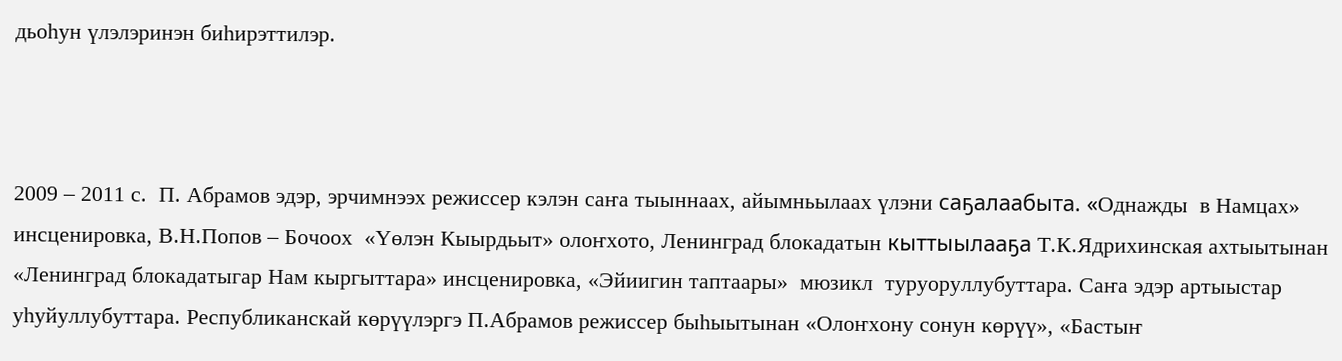дьоһун үлэлэринэн биһирэттилэр.



2009 – 2011 с.  П. Абрамов эдэр, эрчимнээх режиссер кэлэн саҥа тыыннаах, айымньылаах үлэни саҕалаабыта. «Однажды  в Намцах» инсценировка, В.Н.Попов – Бочоох  «Үөлэн Кыырдьыт» олоҥхото, Ленинград блокадатын кыттыылааҕа Т.К.Ядрихинская ахтыытынан «Ленинград блокадатыгар Нам кыргыттара» инсценировка, «Эйиигин таптаары»  мюзикл  туруоруллубуттара. Саҥа эдэр артыыстар уһуйуллубуттара. Республиканскай көрүүлэргэ П.Абрамов режиссер быһыытынан «Олоҥхону сонун көрүү», «Бастыҥ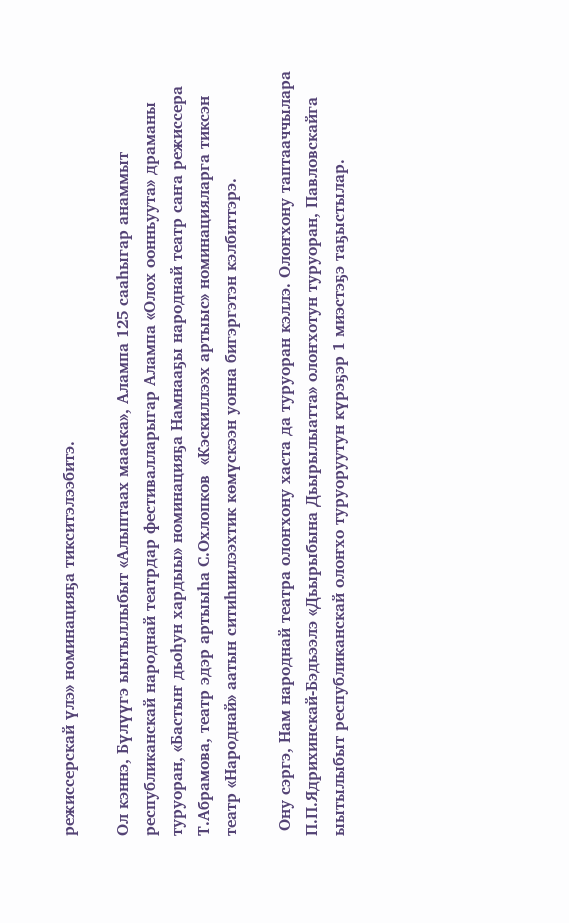режиссерскай үлэ» номинацияҕа тикситэлээбитэ.

Ол кэннэ, Бүлүүгэ ыытыллыбыт «Алыптаах мааска», Алампа 125 сааһыгар анаммыт республиканскай народнай театрдар фестивалларыгар Алампа «Олох оонньуута» драманы туруоран, «Бастыҥ дьоһун хардыы» номинацияҕа Намнааҕы народнай театр саҥа режиссера Т.Абрамова, театр эдэр артыыһа С.Охлопков  «Кэскиллээх артыыс» номинацияларга тиксэн   театр «Народнай» аатын ситиһиилээхтик көмүскээн уонна бигэргэтэн кэлбиттэрэ.

 Ону сэргэ, Нам народнай театра олоҥхону хаста да туруоран кэллэ. Олоҥхону таптааччылара П.П.Ядрихинскай-Бэдьээлэ «Дьырыбына Дьырылыатта» олоҥхотун туруоран, Павловскайга ыытылыбыт республиканскай олоҥхо туруоруутун күрэҕэр 1 миэстэҕэ таҕыстылар.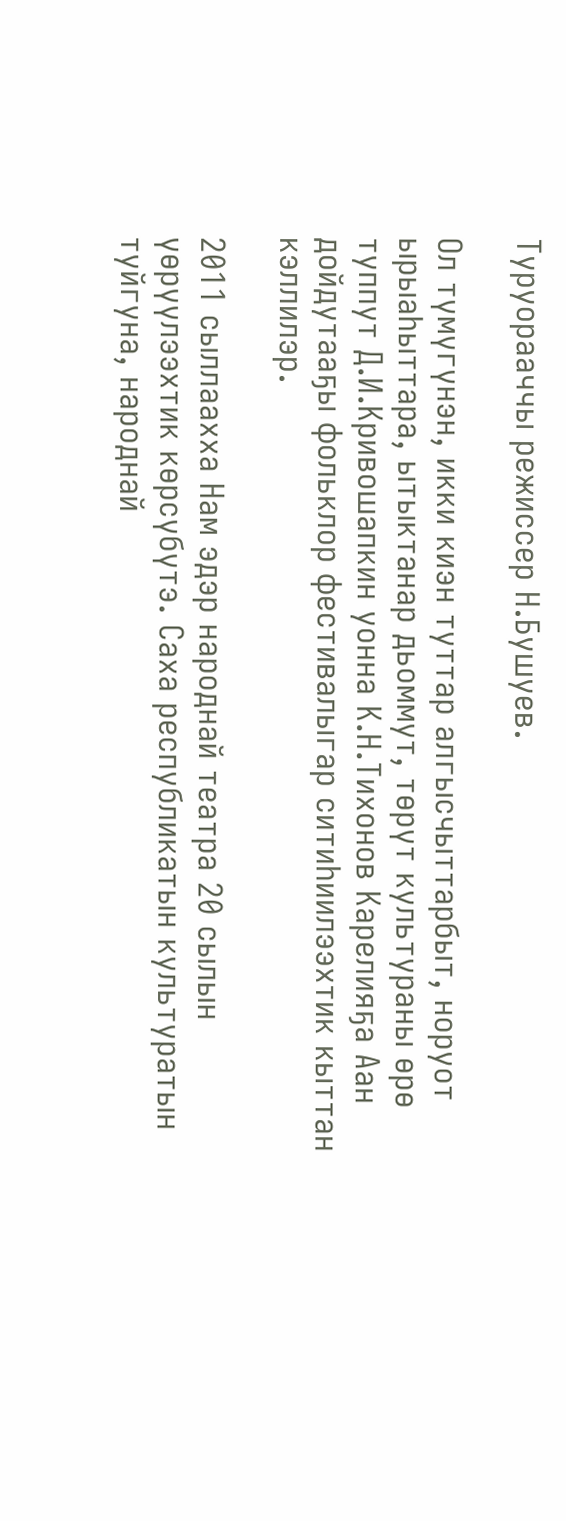Туруорааччы режиссер Н.Бушуев.

Ол түмүгүнэн, икки киэн туттар алгысчыттарбыт, норуот ырыаһыттара, ытыктанар дьоммут, төрүт культураны өрө туппут Д.И.Кривошапкин уонна К.Н.Тихонов Карелияҕа Аан дойдутааҕы фольклор фестивалыгар ситиһиилээхтик кыттан кэллилэр.

2011 сыллаахха Нам эдэр народнай театра 20 сылын үөрүүлээхтик көрсүбүтэ. Саха республикатын культуратын туйгуна, народнай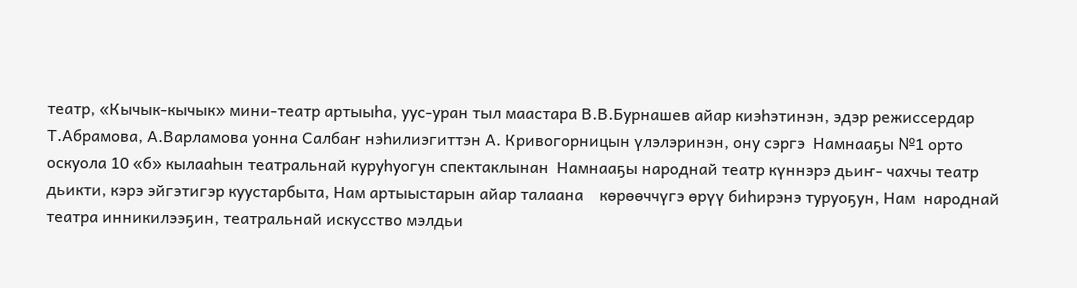театр, «Кычык-кычык» мини-театр артыыһа, уус-уран тыл маастара В.В.Бурнашев айар киэһэтинэн, эдэр режиссердар Т.Абрамова, А.Варламова уонна Салбаҥ нэһилиэгиттэн А. Кривогорницын үлэлэринэн, ону сэргэ  Намнааҕы №1 орто оскуола 10 «б» кылааһын театральнай куруһуогун спектаклынан  Намнааҕы народнай театр күннэрэ дьиҥ- чахчы театр дьикти, кэрэ эйгэтигэр куустарбыта, Нам артыыстарын айар талаана    көрөөччүгэ өрүү биһирэнэ туруоҕун, Нам  народнай театра инникилээҕин, театральнай искусство мэлдьи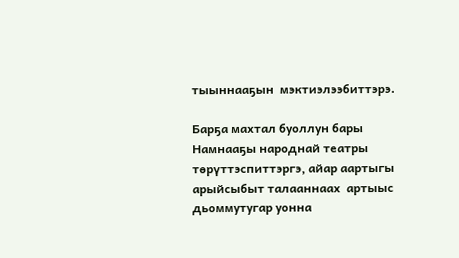тыыннааҕын  мэктиэлээбиттэрэ.

Барҕа махтал буоллун бары Намнааҕы народнай театры төрүттэспиттэргэ, айар аартыгы арыйсыбыт талааннаах  артыыс дьоммутугар уонна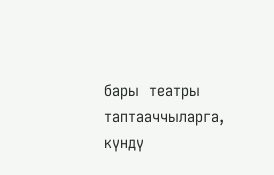бары  театры таптааччыларга, күндү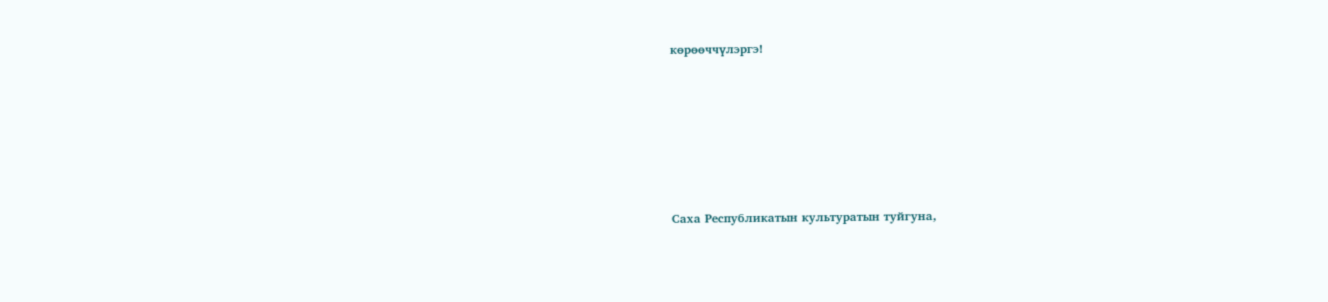көрөөччүлэргэ!







Саха Республикатын культуратын туйгуна,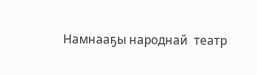Намнааҕы народнай  театр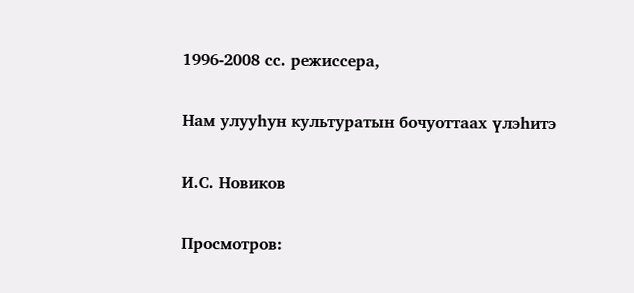1996-2008 сс. режиссера,

Нам улууһун культуратын бочуоттаах үлэһитэ

И.С. Новиков

Просмотров: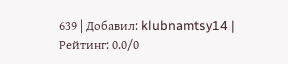639 | Добавил: klubnamtsy14 | Рейтинг: 0.0/0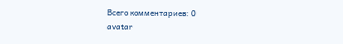Всего комментариев: 0
avatar